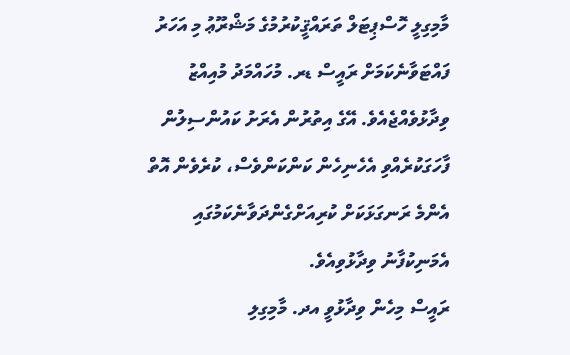މާމިގިލީ ހޮސްޕިޓަލް ތަރައްޤީކުރުމުގެ މަޝްރޫޢު މި އަހަރު ފައްޓަވާނެކަމަށް ރައީސް ޑރ. މުހައްމަދު މުއިއްޒު ވިދާޅުވެއްޖެއެވެ. އޭގެ އިތުރުން އެރަށު ކައުންސިލުން ފާހަގަކުރެއްވި އެހެނިހެން ކަންކަންވެސް، ކުރެވެން އޮތް އެންމެ ރަނގަޅަކަށް ކުރިއަށްގެންދަވާނެކަމުގައި އެމަނިކުފާނު ވިދާޅުވިއެވެ.
ރައީސް މިހެން ވިދާޅުވީ އދ. މާމިގިލި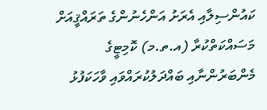ކައުންސިލާއި އެރަށު އަންހެނުންގެ ތަރައްޤީއަށް މަސައްކަތްކުރާ (އ.ތ.މ) ކޮމިޓީގެ މެންބަރުންނާއި ބައްދަލުކުރައްވައި ވާހަކަފުޅު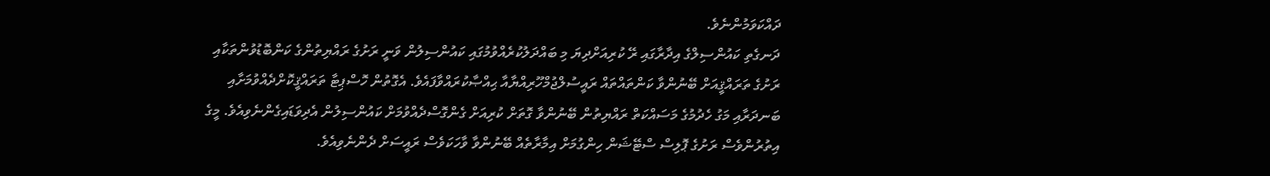ދައްކަވަމުންނެވެ.
ދަނގެތި ކައުންސިލްގެ އިދާރާގައި ރޭ ކުރިއަށްދިޔަ މި ބައްދަލުކުރެއްވުމުގައި ކައުންސިލުން ވަނީ ރަށުގެ ރައްޔިތުންގެ ކަންބޮޑުވުންތަކާއި ރަށުގެ ތަރައްޤީއަށް ބޭނުންވާ ކަންތައްތައް ރައީސުލްޖުމްހޫރިއްޔާއާ ޙިއްޞާކުރައްވާފައެވެ. އެގޮތުން ހޮސްޕިޓާ ތަރައްޤީކޮށްދެއްވުމަށާއި ބަނދަރާއި މަގު ހެދުމުގެ މަސައްކަތް ރައްޔިތުން ބޭނުންވާ ގޮތަށް ކުރިއަށް ގެންގޮސްދެއްވުމަށް ކައުންސިލުން އެދިވަޑައިގެންނެވިއެވެ. މީގެ އިތުރުންވެސް ރަށުގެ ޕޮލިސް ސްޓޭޝަން ހިންގުމަށް އިމާރާތެއް ބޭނުންވާ ވާހަކަވެސް ރައީސަށް ދެންނެވިއެވެ.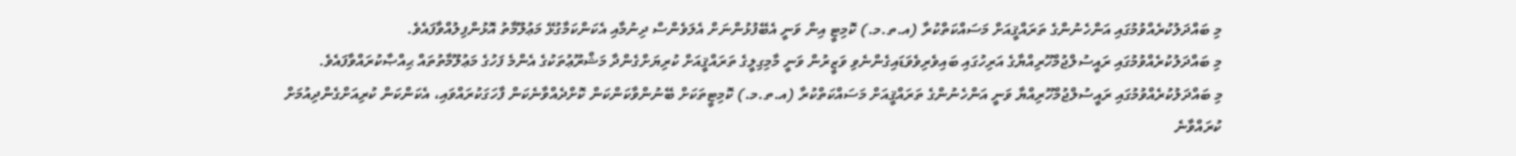މި ބައްދަލުކުރެއްވުމުގައި އަންހެނުންގެ ތަރައްޤީއަށް މަސައްކަތްކުރާ (އ.ތ.މ.) ކޮމިޓީ އިން ވަނީ އެބޭފުޅުންނަށް އެލަވެންސް ދިނުމާއި އެކަންކަމާގުޅޭ މަޢުލޫމާތު އޮޅުންފިލުއްވާފައެވެ.
މި ބައްދަލުކުރެއްވުމުގައި ރައީސުލްޖުމްހޫރިއްޔާގެ އަރިހުގައި ބައިވެރިވެވަޑައިގެންނެވި ވަޒީރުން ވަނީ މާމިގިލީގެ ތަރައްޤީއަށް ކުރިޔަށްގެންދާ މަޝްރޫޢުތަކުގެ އެންމެ ފަހުގެ މަޢުލޫމާތުތައް ޙިއްޞާކުރައްވާފައެވެ.
މި ބައްދަލުކުރެއްވުމުގައި ރައީސުލްޖުމްހޫރިއްޔާ ވަނީ އަންހެނުންގެ ތަރައްޤީއަށް މަސައްކަތްކުރާ (އ.ތ.މ.) ކޮމިޓީތަކަށް ބޭނުންވާކަންކަން ކޮށްދެއްވާނެކަން ފާހަގަކުރައްވައި، އެކަންކަން ކުރިއަށްގެންދިއުމަށް ކުރައްވާނެ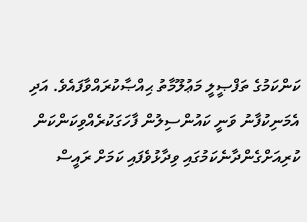ކަންކަމުގެ ތަފްޞީލީ މަޢުލޫމާތު ޙިއްޞާކުރައްވާފައެވެ. އަދި އެމަނިކުފާނު ވަނީ ކައުންސިލުން ފާހަގަކުރެއްވިކަންކަން ކުރިއަށްގެންދާނެކަމުގައި ވިދާޅުވެފައި ކަމަށް ރައީސް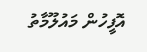އޮފީހުން މައުލޫމާތު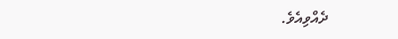ދެއްވިއެވެ.